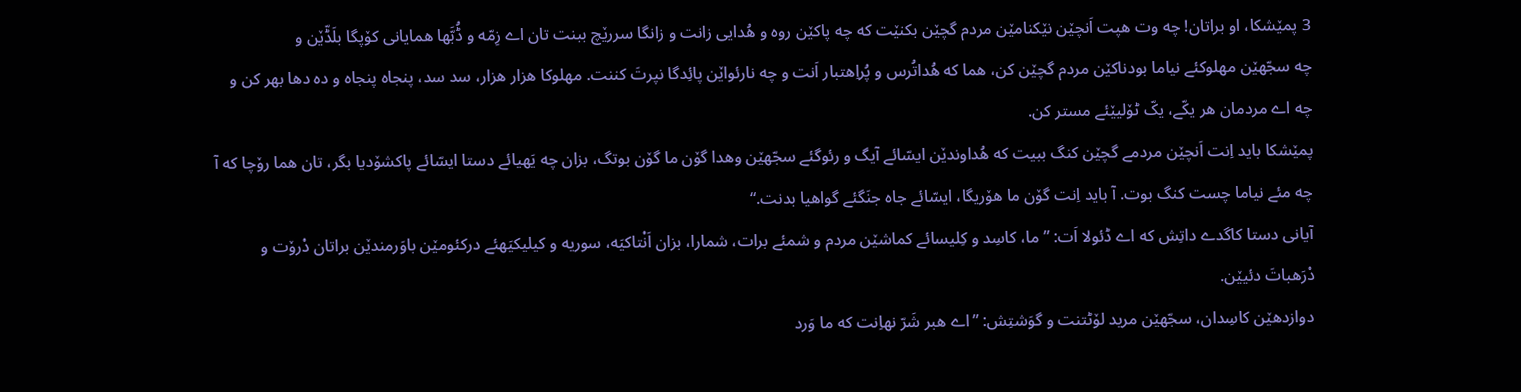3 پمێشکا، او براتان! چه وت هپت اَنچێن نێکنامێن مردم گچێن بکنێت که چه پاکێن روه و هُدایی زانت و زانگا سررێچ ببنت تان اے زِمّه و ڈُبَّها همایانی کۆپگا بلَڈّێن و
چه سجّهێن مهلوکئے نیاما بودناکێن مردم گچێن کن، هما که هُداتُرس و پُراِهتبار اَنت و چه نارئواێن پائِدگا نپرتَ کننت. مهلوکا هزار هزار، سد سد، پنجاه پنجاه و ده دها بهر کن و چه اے مردمان هر یکّے، یکّ ٹۆلیێئے مستر کن.
پمێشکا باید اِنت اَنچێن مردمے گچێن کنگ ببیت که هُداوندێن ایسّائے آیگ و رئوگئے سجّهێن وهدا گۆن ما گۆن بوتگ، بزان چه یَهیائے دستا ایسّائے پاکشۆدیا بگر، تان هما رۆچا که آ چه مئے نیاما چست کنگ بوت. آ باید اِنت گۆن ما هۆریگا، ایسّائے جاه جنَگئے گواهیا بدنت.“
آیانی دستا کاگدے داتِش که اے ڈئولا اَت: ”ما، کاسِد و کِلیسائے کماشێن مردم و شمئے برات، شمارا، بزان اَنْتاکیَه، سوریه و کیلیکیَهئے درکئومێن باوَرمندێن براتان دْرۆت و دْرَهباتَ دئیێن.
دوازدهێن کاسِدان، سجّهێن مرید لۆٹتنت و گوَشتِش: ”اے هبر شَرّ نهاِنت که ما وَرد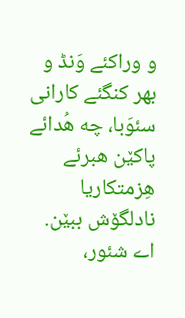و وراکئے وَنڈ و بهر کنگئے کارانی سئوَبا، چه هُدائے پاکێن هبرئے هِزمتکاریا نادلگۆش ببێن.
اے شئور،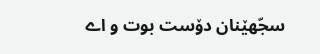سجّهێنان دۆست بوت و اے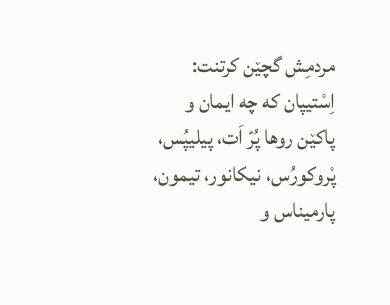مردمِش گچێن کرتنت: اِسْتیپان که چه ایمان و پاکێن روها پُرّ اَت، پیلیپُس، پْروکورُس، نیکانور، تیمون، پارمیناس و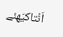اَنْتاکیَهئے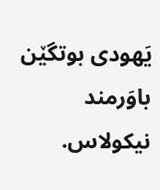یَهودی بوتگێن باوَرمند نیکولاس.